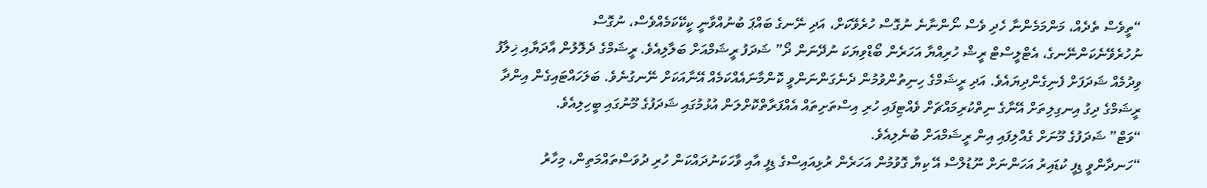“ތީވެސް ތެދެއް، މަންމަމެންނާ ހެދި ވެސް ނޯންނާނެ ނުގޮސް ހުރެވޭކަށް، އަދި ނޭނގެ ބައްޕަ ބުނުއްވާނީ ކީކޭކަމެއްވެސް، ނުގޮސް ނުހުރެވޭނެކަންނޭނގެ، އެޓްލީސްޓް ރީޝް ހުރިއްޔާ އަހަރެން ބޯޑްވިޔަކަ ނުދޭނަން ދޯ” ޝަދަފު ރީޝަމްއަށް ބަލާލިއެވެ. ރީޝަމްގެ ދެލޮލުން އާދަޔާއި ޚިލާފު ވިދުމެއް ޝަދަފަށް ފެނިގެންދިޔައެވެ. އަދި ރީޝަމްގެ ހިނިތުންވުމުން ދެނެގަންނަންވީ ކޮންމާނައެއްކަމެއް އޭނާއަކަށް ނޭނގުނެވެ. ބަލަހައްޓައިގެން އިންދާ ރީޝަމްގެ ދިގު އިނގިލިތަށް އޭނާގެ ނިތްކުރިމައްޗަށް ވެއްޓިފައި ހުރި އިސްތަށިތައް އެއްފަރާތްކޮށްލަން އުޅުމުގައި ޝަދަފުގެ މޫނުގައި ބީހިލިއެވެ.
“ވަޓް” ޝަދަފުގެ މޫނަށް ގެއްލިފައި އިން ރީޝަމްއަށް ބުނެލިއެވެ.
“ހަނދާންވީ ޑިފީ ކުޑައިރު އަހަންނަށް ނޫޑުލްސް އޭ ކިޔާ ގޮވުމުން އަހަރެން ރުޅިއައިސްގެ ޑިފީ އާއި ވާހަކަނުދައްކަން ހުރި ދުވަސްތައްމަތިން، މިހާރު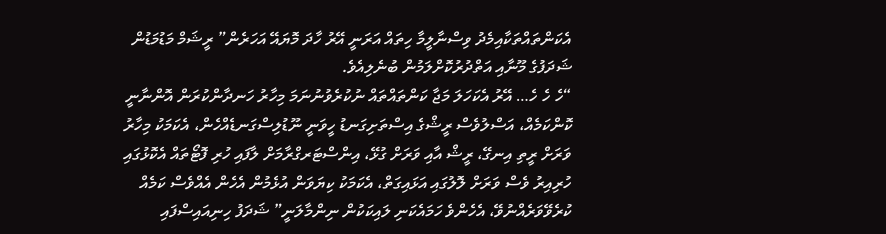އެކަންތައްތަކާއިމެދު ވިސްނާލީމާ ހިތައް އަރަނީ އޭރު ހާދަ މޮޔައޭ އަހަރެން” ރީޝަމް މަޑުމަޑުން ޝަދަފުގެ މޫނާއި އަތްދުރުކޮށްލަމުން ބުނެލިއެވެ.
“ހެ ހެ ހެ… އޭރު އެކަހަލަ މަޖާ ކަންތައްތައް ނުކުރެވުނުނަމަ މިހާރު ހަނދާންކުރަން އޮންނާނީ ކޮންކަމެއް، އަސްލުވެސް ރީޝްގެ އިސްތަށިގަނޑު ހީވަނީ ނޫޑުލިސްގަނޑެއްހެން، އެކަމަކު މިހާރު ވަރަށް ރީތި އިނގޭ، ރީޝް އާއި ވަރަށް ގުޅޭ، އިންސްޓަރގްރާމަށް ލާފައި ހުރި ފޮޓޯތައް އެކޮޅުގައި ހުރިއިރު ވެސް ވަރަށް ލޮލުގައި އަޅައިގަތް، އެކަމަކު ކިޔަވަން އުޅެމުން އެހެން އެއްވެސް ކަމެއް ކުރެވޭވަރެއްނުވޭ، އެހެންވެ ހަމައެކަނި ލައިކަކުން ނިންމާލަނީ” ޝަދަފު ހިނިއައިސްފައި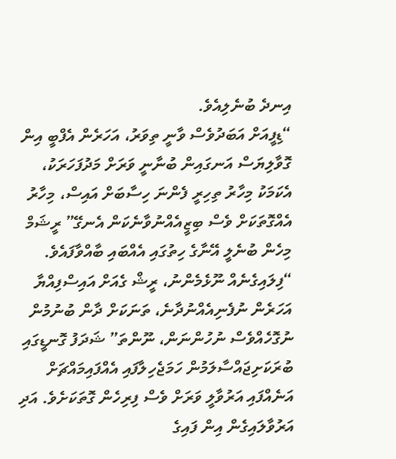އިނދެ ބުނެލިއެވެ.
“ޑިފީއަށް އަބަދުވެސް ވާނީ ތިވަރު، އަހަރެން އެފްބީ އިން ގޮވާލިޔަސް އަނގައިން ބުނާނީ ވަރަށް މަދުފަހަރަކު، އެކަމަކު މިހާރު ތިހިރީ ފެންނަ ހިސާބަށް އައިސް، މިހާރު އެއްގޮތަކަށް ވެސް ބިޒީއެއްނުވާނެކަން އެނގޭ” ރީޝަމް މިހެން ބުނެލީ އޭނާގެ ހިތުގައި އެއްބައި ބާއްވާފައެވެ.
“ފިލައިގެނެއް ނޫޅެމެންނު، ރީޝް ގެއަށް އައިސްފިއްޔާ އަހަރެން ނުފެނިއެއްނުދާނެ، ތަނަކަށް ދާން ބުނުމުން ނުގޮހެއްވެސް ނުހުންނަން، ނޫންތަ” ޝަދަފު ގޮނޑީގައި ބުރަކަށިޖައްސާލަމުން ހަމަޖެހިލާފައި އެއްފައިމައްޗަށް އަނެއްފައި އަރުވާލީ ވަރަށް ވެސް ފިރިހެން ގޮތަކަށެވެ. އަދި އަރުވާލައިގެން އިން ފައިގެ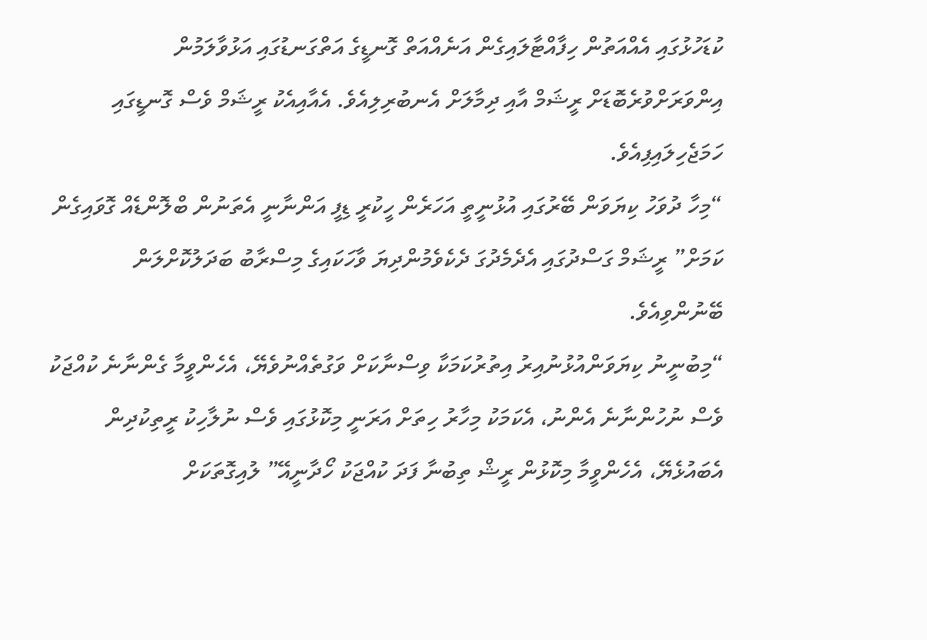ކުޑަހުޅުގައި އެއްއަތުން ހިފާއްޓާލައިގެން އަނެއްއަތް ގޮނޑީގެ އަތްގަނޑުގައި އަޅުވާލަމުން އިންވަރަށްވުރެބޮޑަށް ރީޝަމް އާއި ދިމާލަށް އެނބުރިލިއެވެ. އެއާއިއެކު ރީޝަމް ވެސް ގޮނޑީގައި ހަމަޖެހިލައިފިއެވެ.
“މިހާ ދުވަހު ކިޔަވަން ބޭރުގައި އުޅުނީތީ އަހަރެން ހީކުރީ ޑިފީ އަންނާނީ އެތަނުން ބްލޮންޑެއް ގޮވައިގެން ކަމަށް” ރީޝަމް ގަސްދުގައި އެދެމެދުގަ ދެކެވެމުންދިޔަ ވާހަކައިގެ މިސްރާބު ބަދަލުކޮށްލަން ބޭނުންވިއެވެ.
“މިބުނީނު ކިޔަވަންއުޅުނުއިރު އިތުރުކަމަކާ ވިސްނާކަށް ވަގުތެއްނުވެޔޭ، އެހެންވީމާ ގެންނާނެ ކުއްޖަކު ވެސް ނުހުންނާނެ އެންނު، އެކަމަކު މިހާރު ހިތަށް އަރަނީ މިކޮޅުގައި ވެސް ނުލާހިކު ރީތިކުދިން އެބައުޅެޔޭ، އެހެންވީމާ މިކޮޅުން ރީޝް ތިބުނާ ފަދަ ކުއްޖަކު ހޯދާނީއޭ” ލުއިގޮތަކަށް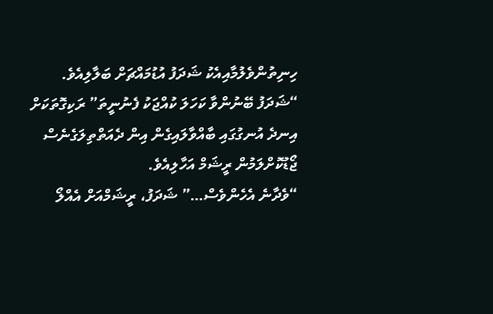ހިނިތުންވެލުމާއިއެކު ޝަދަފު އުޑުމައްޗަށް ބަލާލިއެވެ.
“ޝަދަފު ބޭނުންވާ ކަހަލަ ކުއްޖަކު ފެނުނީތަ” ރަކިގޮތަކަށް އިނދެ އުނގުގައި ބާއްވާލައިގެން އިން ދެއަތްތިލަގެނެސް ޖޯޑުކޮށްލަމުން ރީޝަމް އަހާލިއެވެ.
“ވެދާނެ އެހެންވެސް…” ޝަދަފު، ރީޝަމްއަށް އެއްލޯ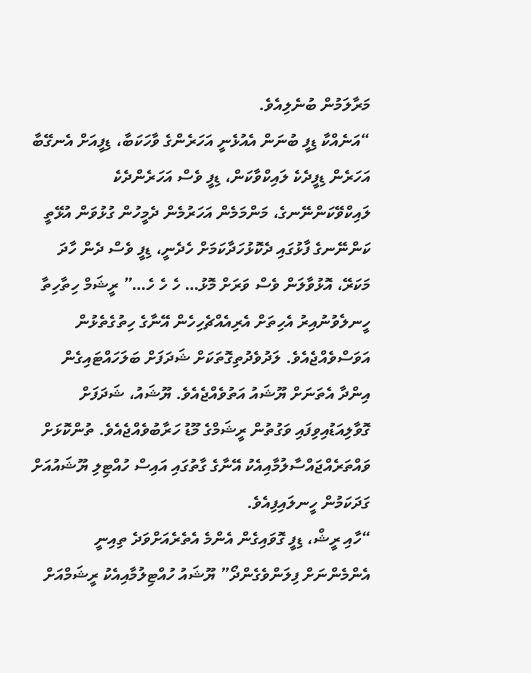މަރާލަމުން ބުނެލިއެވެ.
“އަނެއްކާ ޑިފީ ބުނަން އެއުޅެނީ އަހަރެންގެ ވާހަކަބާ، ޑިފީއަށް އެނގޭބާ އަހަރެން ޑިފީދެކެ ލައިކްވާކަން، ޑިފީ ވެސް އަހަރެންދެކެ ލައިކްވޭކަންނޭނގެ، މަންމަމެން އަހަރުމެން ދެމީހުން ގުޅުވަން އުޅޭތީ ކަންނޭނގެ ފާޅުގައި ދެކޮޅުހަދާކަމަށް ހެދެނީ، ޑިފީ ވެސް ދެން ހާދަ މަކަރޭ، އޮޅުވާލަން ވެސް ވަރަށް މޮޅު… ހެ ހެ ހެ…” ރީޝަމް ހިތާހިތާ ހީނލެވުނުއިރު އެހިތަށް އެރިއެއްޗެހިހެން އޭނާގެ ހިތުގެތެޅުން އަވަސްވެއްޖެއެވެ. ލަދުވެދުތިގޮތަކަށް ޝަދަފަށް ބަލަހައްޓައިގެން އިންދާ އެތަނަށް ޔޫޝައު އަތުވެއްޖެއެވެ. ޔޫޝައު، ޝަދަފަށް ގޮވާލިއަޑުއިވިފައި ވަގުތުން ރީޝަމްގެ މޫޑު ހަރާބުވެއްޖެއެވެ. ތުންކޮޅަށް ވައްތަރެއްޖައްސާލުމާއިއެކު އޭނާގެ ގާތުގައި އައިސް ހުއްޓިލި ޔޫޝައުއަށް ގަދަކަމުން ހީނލައިފިއެވެ.
“ހާއި ރީޝް، ޑިފީ ގޮވައިގެން އެންމެ އެތެރެއަށްވަދެ ތިއިނީ އެންމެންނަށް ފިލަންވެގެންދޯ” ޔޫޝައު ހުއްޓިލުމާއިއެކު ރީޝަމްއަށް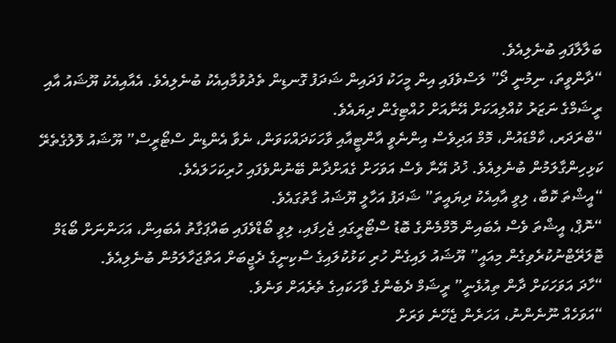ބަލާލާފައި ބުނެލިއެވެ.
“ދާންވީތަ، ނިމުނީ ދޯ” ލަސްވެފައި އިން މީހަކު ފަދައިން ޝަދަފު ގޮނޑިން ތެދުވުމާއިއެކު ބުނެލިއެވެ. އެއާއިއެކު ޔޫޝައު އާއި ރީޝަމްގެ ނަޒަރު ކުއްލިއަކަށް އޭނާއަށް ހުއްޓިގެން ދިޔައެވެ.
“ބްރަދަރ، ކާމްޑައުން، މޮމް އަދިވެސް އިންނެވީ އާންޓީއާއި ވާހަކަދައްކަވަން، ނެވާ އެންޑިން ސްޓޯރީސް” ޔޫޝައު ލޮލުގެތެރޭ ކަޅިހިންގާލަމުން ބުނެލިއެވެ. ޚުދު އޭނާ ވެސް އަވަހަށް ގެއަށްދާން ބޭނުންވެފައި ހުރިކަހަލައެވެ.
“އީޝްތަ ކޮބާ، ލިވީ އާއިއެކު ދިޔައީތަ” ޝަދަފު އަހާލީ ޔޫޝައު ގާތުގައެވެ.
“ނޮޕް، އީޝްތަ ވެސް އެބައިން މޮމްމެންގެ ބޮޑު ސްޓޯރީގައި ޖެހިފައި، ލިވީ ބޯޑްވެފައި ބައްޕަގާތު އެބައިން، އަހަންނަށް ބޯޑަމް ޓޮލަރޭޓްނުކުރެވިގެން މިއައީ” ޔޫޝައު ލައިގެން ހުރި ކަޅުކުލައިގެ ސްކިނީގެ ދެޖީބަށް އަތްޖަހާލަމުން ބުނެލިއެވެ.
“ހާދަ އަވަހަކަށް ދާން ތިއުޅެނީ” ރީޝަމް ދެބެންގެ ވާހަކައިގެ ތެރެއަށް ވަނެވެ.
“އަވަހެއް ނޫނެންނު، އަހަރެން ޖެހޭނެ ވަރަށް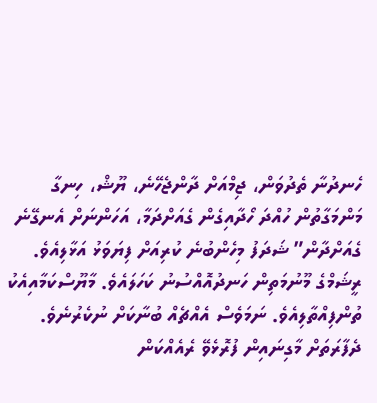ހެނދުނާ ތެދުވަން، ޖިމްއަށް ދާންޖެހޭނެ، ޔޫޝް، ހިނގާ މަންމަގާތުން ހުއްދަ ހޯދާއިގެން ގެއަށްދަމާ، އަހަންނަށް އެނގޭނެ ގެއަށްދާން” ޝަދަފު މިހެންބުނެ ކުރިއަށް ފިޔަވަޅު އަޅާލިއެވެ. ރީޝަމްގެ މޫނުމަތިން ހަނދުއޮއްސުނު ކަހަލައެވެ. މާޔޫސްކަމާއިއެކު ތުންފިއްތާލިއެވެ. ނަމަވެސް އެއްޗެއް ބުނާކަށް ނުކެރުނެވެ.
ދެފާރަތަށް މާގިނައިން ފުރޮޅެވޭ ރެއެއްކަން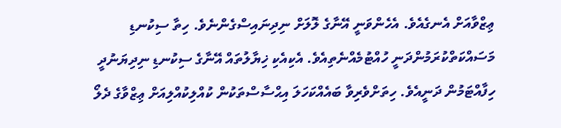ޢިޒްވާއަށް އެނގެއެވެ. އެހެންވަނީ އޭނާގެ ލޮލަށް ނިދިނައިސްގެންނެވެ. ހިތާ ސިކުނޑި މަސައްކަތްކުރަމުންދަނީ ހުއްޓުމެއްނެތިއެވެ. އެކިއެކި ޚިޔާލުތައް އޭނާގެ ސިކުނޑި ނިދިޔަނުދީ ހިފާއްޓަމުން ދަނީއެވެ. ހިތަށްވެރިވާ ބައެއްކަހަލަ އިޙްސާސްތަކުން ކުއްލިކުއްލިއަށް ޢިޒްވާގެ ދެލޯ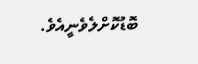ބޮޑުކޮށްލެވެނީއެވެ.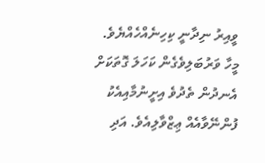ވީއިރު ނިދާނީ ކިހިނެއްހެއްޔެވެ. މީހާ ވަރުބަލިވެގެން ކަހަލަ ގޮތަކަށް އެނދުން ތެދުވެ އިށީނުމާއިއެކު ފުންނޭވާއެއް ޢިޒްވާލިއެވެ. އަދި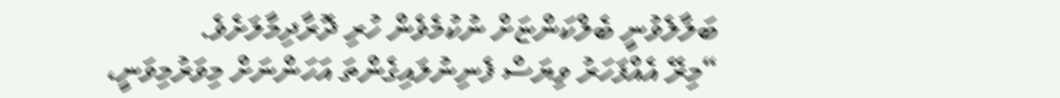ބަލާލެވުނީ ބެލްކަންޏަށް ނުކުމެވެން ހުރި ދޮރާދިމާލަށެވެ.
“މިރޭ އެއްފަހަރު ވިޔަސް ފެނިނުލައިގެންތަ އަހަންނަށް މިވަރުމިވަނީ،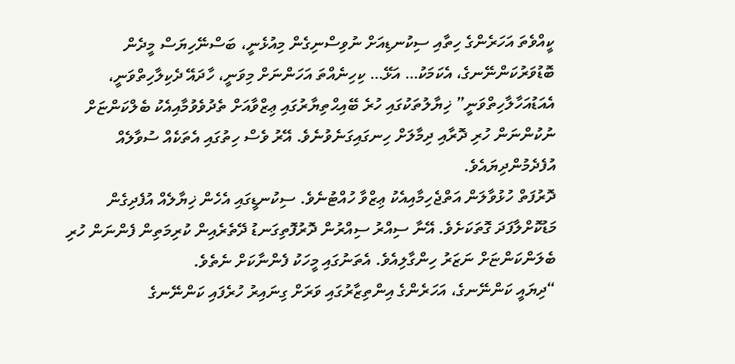ކީއްވެތަ އަހަރެންގެ ހިތާއި ސިކުނޑިއަށް ނުވިސްނިގެން މިއުޅެނީ، ބަސްނޭހިޔަސް މީދެން ބޮޑުވަރުކަންނޭނގެ، އެކަމަކު… އަޅޭ… ކިހިނެއްތަ އަހަންނަށް މިވަނީ، ހާދައޭ ދެކިލާހިތްވަނީ، އެއަޑުއަހާލާހިތްވަނީ” ޚިޔާލުތަކުގައި ހުރެ ބޭއިޙްތިޔާރުގައި ޢިޒްވާއަށް ތެދުވެވުމާއިއެކު ބެލްކަންޏަށް ނުކުންނަން ހުރި ދޮރާއި ދިމާލަށް ހިނގައިގަނެވުނެވެ. އޭރު ވެސް ހިތުގައި އެތަކެއް ސުވާލެއް އުފެދެމުންދިޔައެވެ.
ދޮރުފަތް ހުޅުވާލަން އަތްޖެހިމާއިއެކު ޢިޒްވާ ހުއްޓުނެވެ. ސިކުނޑީގައި އެހެން ޚިޔާލެއް އުފެދިގެން މަޑުކޮށްލާފަދަ ގޮތަކަށެވެ. އޭނާ ސިއްރު ސިއްރުން ދޮރުފޮތިގަނޑު ދޭތެރެއިން ކުރިމަތިން ފެންނަން ހުރި ބެލަންކަންޏަށް ނަޒަރު ހިންގާލިއެވެ. އެތަނުގައި މީހަކު ފެންނާކަށް ނެތެވެ.
“ދިޔައީ ކަންނޭނގެ، އަހަރެންގެ އިންތިޒާރުގައި ވަރަށް ގިނައިރު ހުރެފައި ކަންނޭނގެ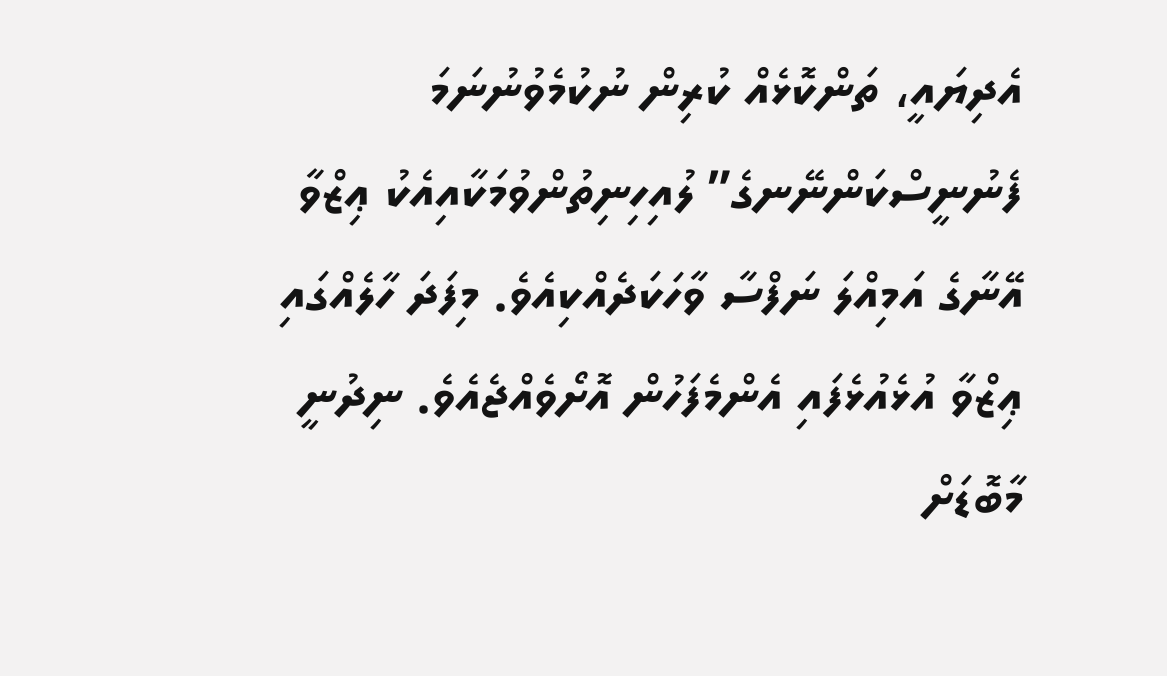އެދިޔައީ، ތަންކޮޅެއް ކުރިން ނުކުމެވުނުނަމަ ފެނުނީސްކަންނޭނގެ” ލުއިހިނިތުންވުމަކާއިއެކު ޢިޒްވާ އޭނާގެ އަމިއްލަ ނަފްސާ ވާހަކަދެއްކިއެވެ. މިފަދަ ހާލެއްގައި ޢިޒްވާ އުޅެއުޅެފައި އެންމެފަހުން އޮށޯވެއްޖެއެވެ. ނިދުނީ މާބޮޑަށް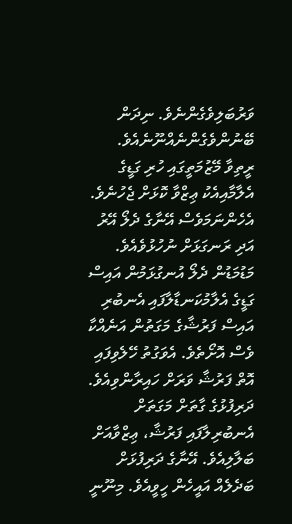ވަރުބަލިވެގެންނެވެ. ނިދަން ބޭނުންވެގެންނެއްނޫނެއެވެ.
ރީތިވާ މޭޒުމަތީގައި ހުރި ގަޑީގެ އެލާމާއިއެކު ޢިޒްވާ ކޮޅަށް ޖެހުނެވެ. އެހެންނަމަވެސް އޭނާގެ ދެލޯ އޭރު އަދި ރަނގަޅަށް ނުހުޅުވެއެވެ. މަޑުމަޑުން ދެލޯ އުނގުޅަމުން އައިސް ގަޑީގެ އެލާމުކަނޑާލާފައި އެނބުރި އައިސް ފަރުޝާގެ މަގަތުން އަނެއްކާ ވެސް އޮށޯތެވެ. އެވަގުތު ހޭލެވިފައި އޮތް ފަރުޝާ ވަރަށް ހައިރާންވިއެވެ. ދަރިފުޅުގެ ގާތަށް މަގަތަށް އެނބުރިލާފައި ފަރުޝާ، ޢިޒްވާއަށް ބަލާލިއެވެ. އޭނާގެ ދަރިފުޅަށް ބަދެލެއް އައީހެން ހީވީއެވެ. މިނޫނީ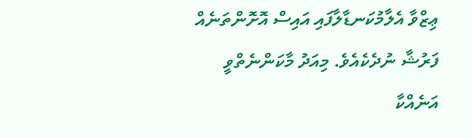ޢިޒްވާ އެލާމުކަނޑާލާފައި އައިސް އޮށޮންތަނެއް ފަރުޝާ ނުދެކެއެވެ. މިއަދު މާކަންނެތްވީ އަނެއްކާ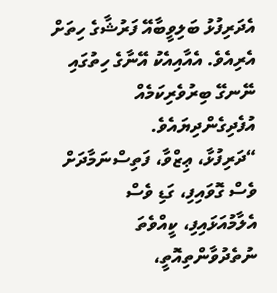އެދަރިފުޅު ބަލިވީބާއޭ ފަރުޝާގެ ހިތަށް އެރިއެވެ. އެއާއިއެކު އޭނާގެ ހިތުގައި ނޭނގޭ ބިރުވެރިކަމެއް އުފެދިގެންދިޔައެވެ.
“ދަރިފުޅާ، ޢިޒްވާ، ފަތިސްނަމާދަށް ވެސް ގޮވައިފި، ގަޑި ވެސް އެލާމުއަޅައިފި، ކީއްވެތަ ނުތެދުވާންތިއޮތީ،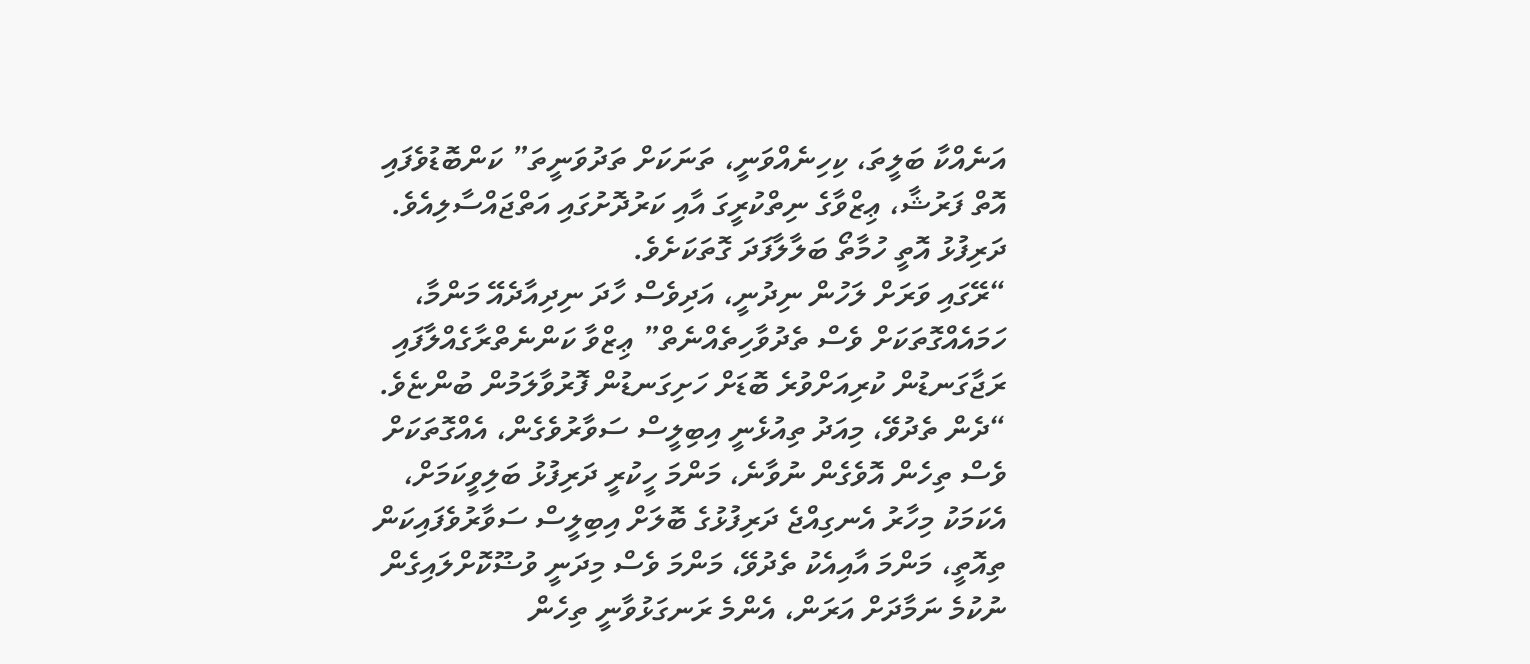އަނެއްކާ ބަލީތަ، ކިހިނެއްވަނީ، ތަނަކަށް ތަދުވަނީތަ” ކަންބޮޑުވެފައި އޮތް ފަރުޝާ، ޢިޒްވާގެ ނިތްކުރީގަ އާއި ކަރުދޮށުގައި އަތްޖައްސާލިއެވެ. ދަރިފުޅު އޮތީ ހުމާތޯ ބަލާލާފަދަ ގޮތަކަށެވެ.
“ރޭގައި ވަރަށް ލަހުން ނިދުނީ، އަދިވެސް ހާދަ ނިދިއާދެއޭ މަންމާ، ހަމައެއްގޮތަކަށް ވެސް ތެދުވާހިތެއްނެތް” ޢިޒްވާ ކަންނެތްރާގެއްލާފައި ރަޖާގަނޑުން ކުރިއަށްވުރެ ބޮޑަށް ހަށިގަނޑުން ފޮރުވާލަމުން ބުންޏެވެ.
“ދެން ތެދުވޭ، މިއަދު ތިއުޅެނީ އިބިލީސް ސަވާރުވެގެން، އެއްގޮތަކަށް ވެސް ތިހެން އޮވެގެން ނުވާނެ، މަންމަ ހީކުރީ ދަރިފުޅު ބަލިވީކަމަށް، އެކަމަކު މިހާރު އެނގިއްޖެ ދަރިފުޅުގެ ބޮލަށް އިބިލީސް ސަވާރުވެފައިކަން ތިއޮތީ، މަންމަ އާއިއެކު ތެދުވޭ، މަންމަ ވެސް މިދަނީ ވުޟޫކޮށްލައިގެން ނުކުމެ ނަމާދަށް އަރަން، އެންމެ ރަނގަޅުވާނީ ތިހެން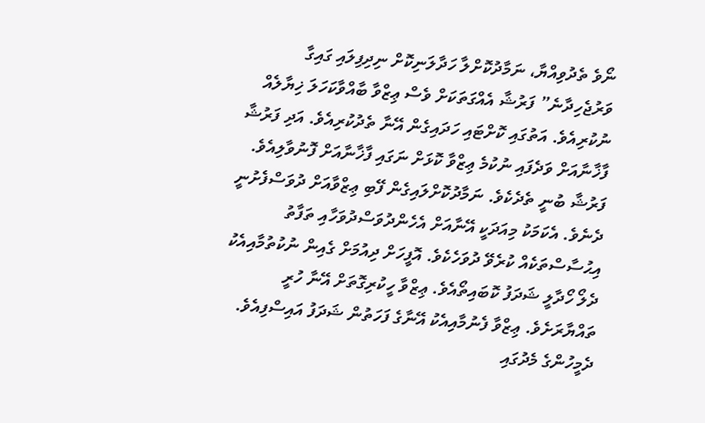ނޯވެ ތެދުވިއްޔާ، ނަމާދުކޮށްލާ ހަދާލަނިކޮށް ނިދިފިލައި ގައިގާ ވަރުޖެހިދާނެ” ފަރުޝާ އެއްގަތަކަށް ވެސް ޢިޒްވާ ބާއްވާކަހަލަ ޚިޔާލެއް ނުކުރިއެވެ. އަތުގައި ކޮށްޓައި ހަދައިގެން އޭނާ ތެދުކުރިއެވެ. އަދި ފަރުޝާ ފާޚާނާއަށް ވަދެފައި ނުކުމެ ޢިޒްވާ ކޮޅަށް ނަގައި ފާޚާނާއަށް ފޮނުވާލިއެވެ.
ފަރުޝާ ބުނީ ތެދެކެވެ. ނަމާދުކޮށްލައިގެން ފޭބި ޢިޒްވާއަށް ދުވަސްފެށުނީ ދެނެވެ. އެކަމަކު މިއަދަކީ އޭނާއަށް އެހެންދުވަސްދުވަހާއި ތަފާތު އިޙުސާސްތަކެއް ކުރެވޭ ދުވަހެކެވެ. އޮފީހަށް ދިއުމަށް ގެއިން ނުކުތުމާއިއެކު ދެލޯ ހޯދާލީ ޝަދަފު ކޮބައިތޯއެވެ. ޢިޒްވާ ހީކުރިގޮތަށް އޭނާ ހުރީ ތައްޔާރަށެވެ. ޢިޒްވާ ފެނުމާއިއެކު އޭނާގެ ފަހަތުން ޝަދަފު އައިސްފިއެވެ. ދެމީހުންގެ މެދުގައި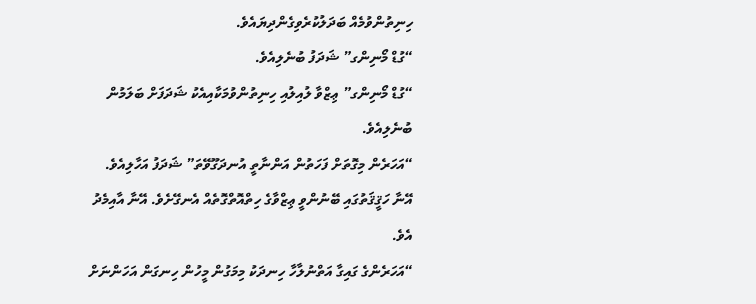ހިނިތުންވުމެއް ބަދަލުކުރެވިގެންދިޔައެވެ.
“ގުޑް މޯނިންގ” ޝަދަފު ބުނެލިއެވެ.
“ގުޑް މޯނިންގ” ޢިޒްވާ ލުއިލުއި ހިނިތުންވުމަކާއިއެކު ޝަދަފަށް ބަލަމުން ބުނެލިއެވެ.
“އަހަރެން މިގޮތަށް ފަހަތުން އަންނާތީ އުނދަގޫވޭތަ” ޝަދަފު އަހާލިއެވެ. އޭނާ ހަޤީޤަތުގައި ބޭނުންވީ ޢިޒްވާގެ ހިތްއޮތްގޮތެއް އެނގޭށެވެ. އޭނާ އާއިމެދު އެވެ.
“އަހަރެންގެ ގައިގާ އަތްނުލާހާ ހިނދަކު މިމަގުން މީހުން ހިނގަން އަހަންނަށް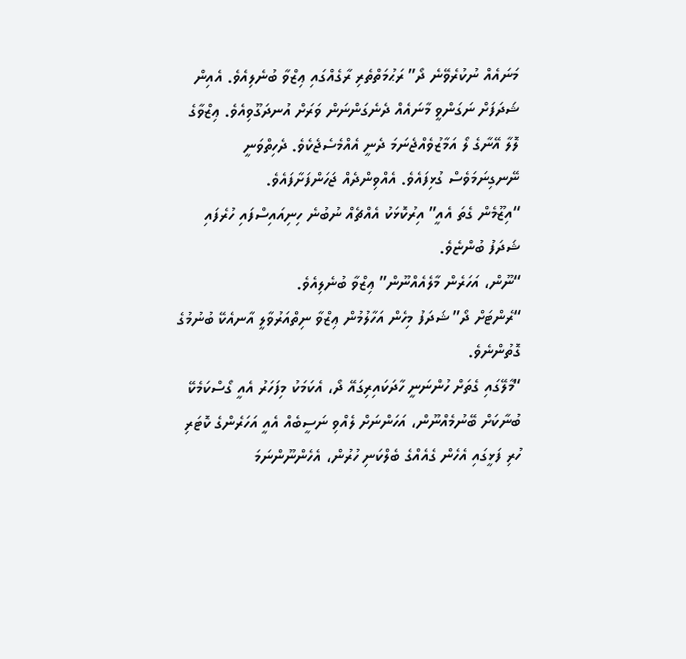މަނައެއް ނުކުރެވޭނެ ދޯ” ރަޙުމަތްތެރި ރާގެއްގައި ޢިޒްވާ ބުނެލިއެވެ. އެއިން ޝަދަފަށް ނަގަންވީ މާނައެއް ދެނެގަންނަން ވަރަށް އުނދަގޫވިއެވެ. ޢިޒްވާގެ ލޮލާ އޭނާގެ ލޯ އަމާޒުވެއްޖެނަމަ ދެނީ އެއްމެސެޖެކެވެ. ދެހިތްވަނީ ނޭނގިނަމަވެސް ގުޅިފައެވެ. އެއްވިންދެއް ޖަހަންފަށާފައެވެ.
“އިޒޫމެން ގެތަ އެއީ” އިރުކޮޅަކު އެއްޗެއް ނުބުނެ ހިނިއައިސްފައި ހުރެފައި ޝަދަފު ބުންޏެވެ.
“ނޫން، އަހަރެން މާލެއެއްނޫން” ޢިޒްވާ ބުނެލިއެވެ.
“ރެންޓަށް ދޯ” ޝަދަފު މިހެން އަހާލުމުން ޢިޒްވާ ނިތްއަރުވާލީ އާނއެކޭ ބުނުމުގެ ގޮތުންނެވެ.
“މާލޭގައި ގެތަށް ހުންނަނީ ހާދަކައިރިގައޭ ދޯ، އެކަމަކު މިފަހަރު އެއީ ގޯސްކަމެކޭ ބުނާކަށް ބޭނުމެއްނޫން، އަހަންނަށް ލެއްވި ނަސީބެއް އެއީ އަހަރެންގެ ކޮޓަރި ހުރި ފަޅީގައި އެހެން ގެއެއްގެ ބެލްކަނި ހުރުން، އެހެންނޫންނަމަ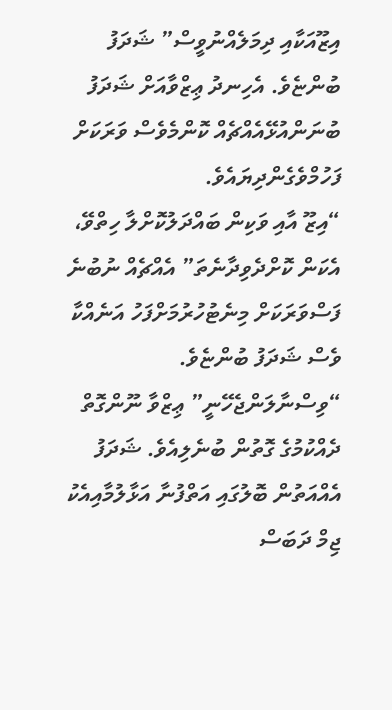އިޒޫއަކާއި ދިމަލެއްނުވީސް” ޝަދަފު ބުންޏެވެ. އެހިނދު ޢިޒްވާއަށް ޝަދަފު ބުނަންއުޅޭއެއްޗެއް ކޮންމެވެސް ވަރަކަށް ފަހުމްވެގެންދިޔައެވެ.
“އިޒޫ އާއި ވަކިން ބައްދަލުކޮށްލާ ހިތްވޭ، އެކަން ކޮށްދެވިދާނެތަ” އެއްޗެއް ނުބުނެ ފަސްވަރަކަށް މިނެޓުހުރުމަށްފަހު އަނެއްކާ ވެސް ޝަދަފު ބުންޏެވެ.
“ވިސްނާލަންޖެހޭނީ” ޢިޒްވާ ނޫންގޮތް ދެއްކުމުގެ ގޮތުން ބުނެލިއެވެ. ޝަދަފު އެއްއަތުން ބޮލުގައި އަތްފުނާ އަޅާލުމާއިއެކު ޖިމް ދަބަސް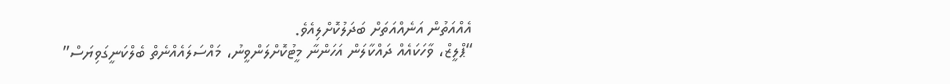އެއްއަތުން އަނެއްއަތަށް ބަދަލުކޮށްލިއެވެ.
“ޕްލީޒް، ވާހަކައެއް ދައްކާލަން އަހަންނާ މީޓުކޮށްލަންވީނު، މައްސަލައެއްނެތް ބެލްކަނީގަވިޔަސް”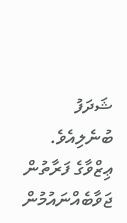ޝަދަފު ބުނެލިއެވެ.
ޢިޒްވާގެ ފަރާތުން ޖަވާބެއްނައުމުން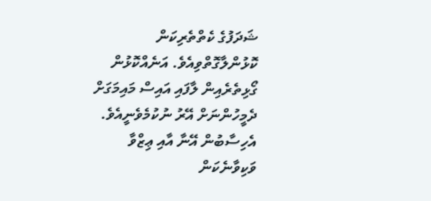ޝަދަފުގެ ކެތްތެރިކަން ކޮޅުންލާގޮތްވިއެވެ. އަނެއްކޮޅުން ގޯޅިތެރެއިން ލާފައި އައިސް މައިމަގަށް ދެމީހުންނަށް އޭރު ނުކުމެވެނީއެވެ. އެހިސާބުން އޭނާ އާއި ޢިޒްވާ ވަކިވާނެކަން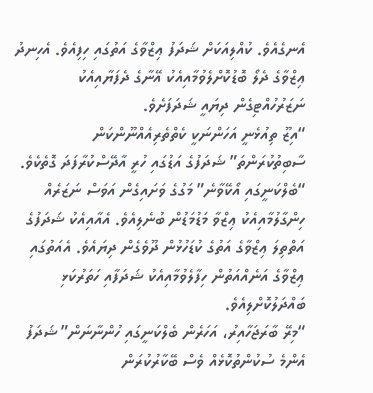އެނގެއެވެ. ކުއްލިއަކަށް ޝަދަފު ޢިޒްވާގެ އަތުގައި ހިފިއެވެ. އެހިނދު ޢިޒްވާގެ ދެލޯ ބޮޑުކޮށްލެވުމާއިއެކު އޭނާގެ ދެފަޔާއިއެކު ނަޒަރުހުއްޓިގެން ދިޔައީ ޝަދަފަށެވެ.
“އިޒޫ ތިއުޅެނީ އަހަންނަކީ ކެތްތެރިއެއްނޫންކަން ސާބިތުކުރަންތަ” ޝަދަފުގެ އަޑުގައި ހުރީ އާދޭސްކުރާފަދަ ގޮތެކެވެ.
“ބެލްކަނީގައި އޯކޭވާނެ” މަގުގެ ވަށައިގެން އަވަސް ނަޒަރެއް ހިންގާލުމާއިއެކު ޢިޒްވާ މަޑުމަޑުން ބުނެލިއެވެ. އެއާއިއެކު ޝަދަފުގެ އަތްތިލަ ޢިޒްވާގެ އަތުގެ ކުޑަހުޅުން ދޫވެގެން ދިޔައެވެ. އެއަތުގައި ޢިޒްވާގެ އަނެއްއަތުން ހިފާލެވުމާއިއެކު ޝަދަފާއި ހަތަރުކަޅި ބައްދަލުކޮށްލިއެވެ.
“މިރޭ ބާރަޖަހާއިރު، އަހަރެން ބެލްކަނީގައި ހުންނާނަން” ޝަދަފު އެންމެ ސުކުންތުކޮޅެއް ވެސް ބޭކާރުކުރަން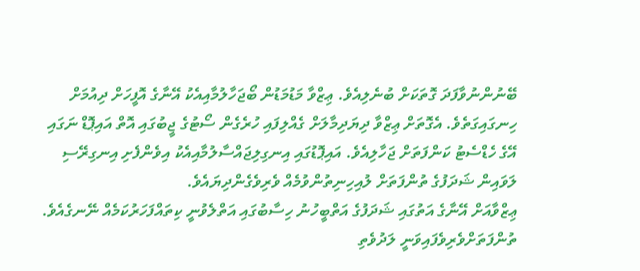ބޭނުންނުވާފަދަ ގޮތަކަށް ބުނެލިއެވެ. ޢިޒްވާ މަޑުމަޑުން ބޯޖަހާލުމާއިއެކު އޭނާގެ އޮފީހަށް ދިއުމަށް ހިނގައިގަތެވެ. އެގޮތަށް ޢިޒްވާ ދިޔަދިމާލަށް ގެއްލިފައި ހުރެގެން ސޯޓުގެ ޖީބުގައި އޮތް އައިޕޮޑް ނަގައި އޭގެ ހެޑްސެޓު ކަންފަތަށް ޖަހާލިއެވެ. އައިޕޮޑުގައި އިނގިލިޖައްސާލުމާއިއެކު އިވެންފެށި އިނގިރޭސި ލަވައިން ޝަދަފުގެ ތުންފަތަށް ލުއިހިނިތުންވުމެއް ވެރިވެގެންދިޔައެވެ.
ޢިޒްވާއަށް އޭނާގެ އަތުގައި ޝަދަފުގެ އަތްބީހުނު ހިސާބުގައި އަތްލެވުނީ ކިތައްފަހަރުކަމެއް ނޭނގެއެވެ. ތުންފަތަށްވެރިވެފައިވަނީ ލަދުވެތި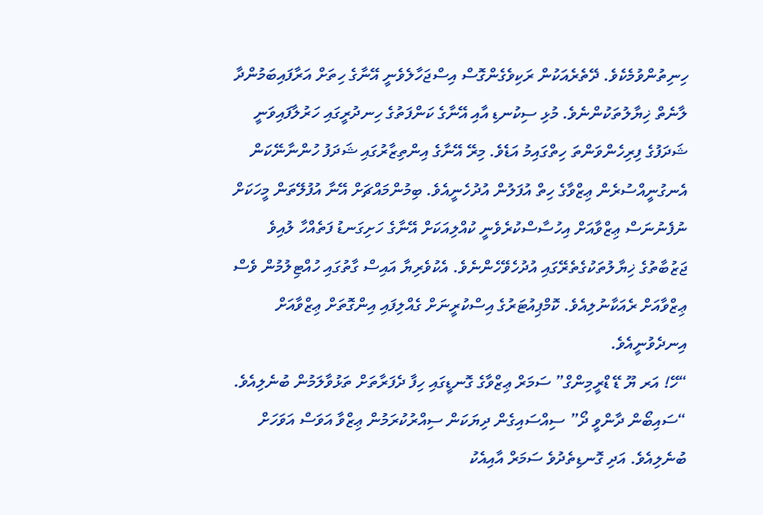ހިނިތުންވުމެކެވެ. ދޭތެރެއަކުން ރަކިވެގެންގޮސް އިސްޖަހާލެވެނީ އޭނާގެ ހިތަށް އަރާފައިބަމުންދާ ލާނެތް ޚިޔާލުތަކުންނެވެ. މުޅި ސިކުނޑި އާއި އޭނާގެ ކަންފަތުގެ ހިނދުރީގައި ހަރުލާފައިވަނީ ޝަދަފުގެ ފިރިހެންވަންތަ ހިތްގައިމު އަޑެވެ. މިރޭ އޭނާގެ އިންތިޒާރުގައި ޝަދަފު ހުންނާނޭކަން އެނގުނީއްސުރެން ޢިޒްވާގެ ހިތް އުފަލުން އުދުހެނީއެވެ. ބިމުންމައްޗަށް އޭނާ އުފުލޭތަން މީހަކަށް ނުފެނުނަސް ޢިޒްވާއަށް އިހުސާސްކުރެވެނީ ކުއްލިއަކަށް އޭނާގެ ހަށިގަނޑު ފަތެއްހާ ލުއިވެ ޖަޒުބާތުގެ ޚިޔާލުތަކުގެތެރޭގައި އުދުހެވޭހެންނެވެ. އެކުވެރިޔާ އައިސް ގާތުގައި ހުއްޓިލުމުން ވެސް ޢިޒްވާއަށް ރެއަކާނުލިއެވެ. ކޮމްޕިއުޓަރުގެ އިސްކުރީނަށް ގެއްލިފައި އިންގޮތަށް ޢިޒްވާއަށް އިނދެވުނީއެވެ.
“ހޭ! އަރ ޔޫ ޑޭ ޑްރީމިންގް” ސަމަރް ޢިޒްވާގެ ގޮނޑީގައި ހިފާ ދެފަރާތަށް ތަޅުވާލަމުން ބުނެލިއެވެ.
“ސައިބޯން ދާންވީ ދޯ” ސިއްސައިގެން ދިޔަކަން ސިއްރުކުރަމުން ޢިޒްވާ އަވަސް އަވަހަށް ބުނެލިއެވެ. އަދި ގޮނޑިތެދުވެ ސަމަރް އާއިއެކު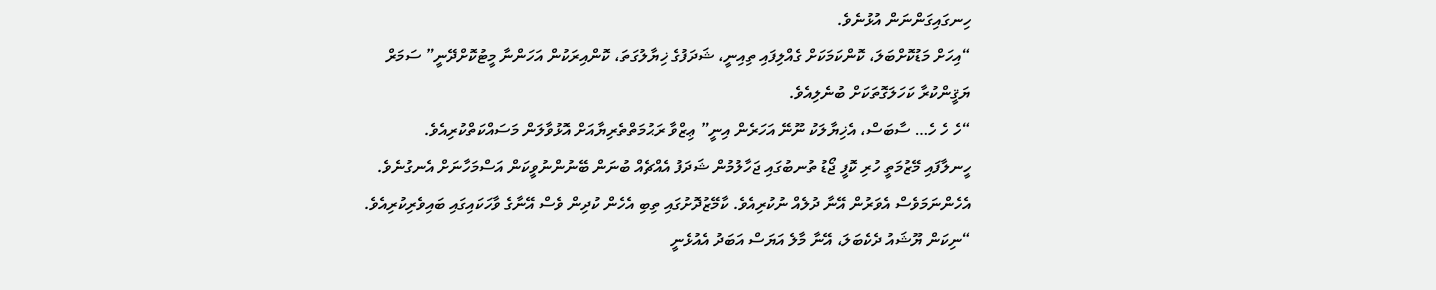ހިނގައިގަންނަން އުޅުނެވެ.
“އިހަށް މަޑުކޮށްބަލަ، ކޮންކަމަކަށް ގެއްލިފައި ތިއިނީ، ޝަދަފުގެ ޚިޔާލުގަތަ، ކޮންއިރަކުން އަހަންނާ މީޓުކޮށްދޭނީ” ސަމަރް ޔަޤީންކުރާ ކަހަލަގޮތަކަށް ބުނެލިއެވެ.
“ހެ ހެ ހެ… ސާބަސް، އެޚިޔާލަކު ނޫނޭ އަހަރެން އިނީ” ޢިޒްވާ ރަޙުމަތްތެރިޔާއަށް އޮޅުވާލަން މަސައްކަތްކުރިއެވެ.
ހީނލާފައި މޭޒުމަތީ ހުރި ކޮފީ ޖޯޑު ތުނބުގައި ޖަހާލުމުން ޝަދަފު އެއްޗެއް ބުނަން ބޭނުންނުވީކަން އަސްމަހާނަށް އެނގުނެވެ. އެހެންނަމަވެސް އެވަރުން އޭނާ ދުލެއް ނުކުރިއެވެ. ކާމޭޒުދޮށުގައި ތިބި އެހެން ކުދިން ވެސް އޭނާގެ ވާހަކައިގައި ބައިވެރިކުރިއެވެ.
“ނިކަން ޔޫޝައު ދެކެބަލަ، އޭނާ މާލެ އަޔަސް އަބަދު އެއުޅެނީ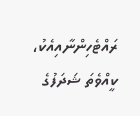ރައްޓެހިންނާއިއެކު، ކީއްވެތަ ޝަދަފުގެ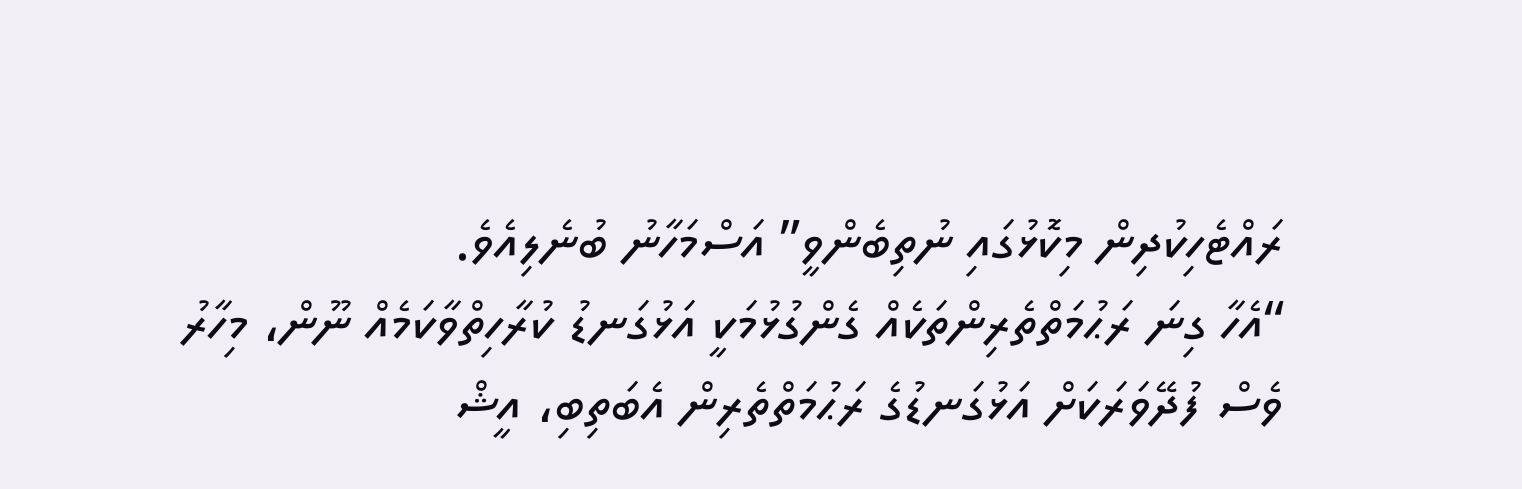ރައްޓެހިކުދިން މިކޮޅުގައި ނުތިބެންވީ” އަސްމަހާނު ބުނެލިއެވެ.
“އެހާ ގިނަ ރަޙުމަތްތެރިންތަކެއް ގެންގުޅުމަކީ އަޅުގަނޑު ކުރާހިތްވާކަމެއް ނޫން، މިހާރު ވެސް ފުދޭވަރަކަށް އަޅުގަނޑުގެ ރަޙުމަތްތެރިން އެބަތިބި، އީޝް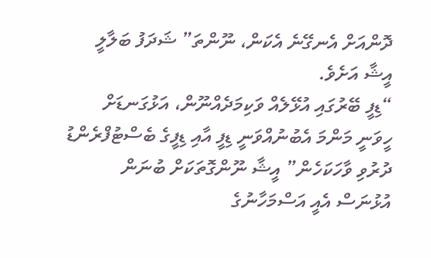ދޮންއަށް އެނގޭނެ އެކަން، ނޫންތަ” ޝަދަފު ބަލާލީ އީޝާ އަށެވެ.
“ޑިފީ ބޭރުގައި އުޅޭލެއް ވަކިމަދެއްނޫން، އަޅުގަނޑަށް ހީވަނީ މަންމަ އެބުނުއްވަނީ ޑިފީ އާއި ޑިފީގެ ބެސްޓުފްރެންޑު ދުރުވި ވާހަކަހެން” އީޝާ ނޫންގޮތަކަށް ބުނަން އުޅުނަސް އެއީ އަސްމަހާނުގެ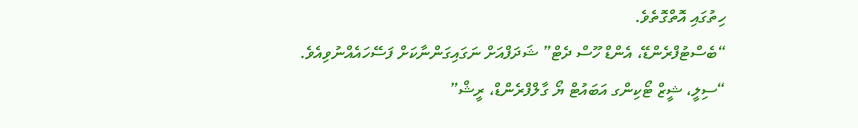ހިތުގައި އޮތްގޮތެވެ.
“ބެސްޓުފްރެންޑޭ، އެންޑް ހޫސް ދެޓް” ޝަދަފްއަށް ނަގައިގަންނާކަށް ފަސޭހައެއްނުވިއެވެ.
“ސިލީ، ޝީޒް ޓޯކިންގ އަބައުޓް ޔޯ ގާލްފްރެންޑް، ރީޝް”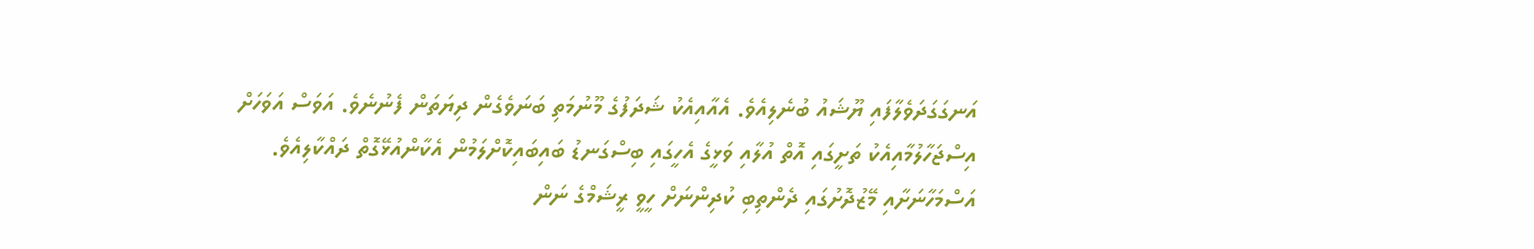އަނގަގަދަވެލާފައި ޔޫޝައު ބުނެލިއެވެ. އެއާއިއެކު ޝަދަފުގެ މޫނުމަތި ބަނަވެގެން ދިޔަތަން ފެނުނެވެ. އަވަސް އަވަހަށް އިސްޖަހާލުމާއިއެކު ތަށީގައި އޮތް އުލާއި ވަޅީގެ އެހީގައި ބިސްގަނޑު ބައިބައިކޮށްލަމުން އެކާންއުޅޭގޮތް ދައްކާލިއެވެ.
އަސްމަހާނަށާއި މޭޒުދޮށުގައި ދެންތިބި ކުދިންނަށް ހީވީ ރީޝަމްގެ ނަން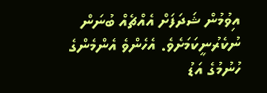އިވުމުން ޝަދަފަށް އެއްޗެއް ބުނަން ނުކެރުނީކަމަށެވެ. އެހެންވެ އެންމެންގެ ހުނުމުގެ އަޑު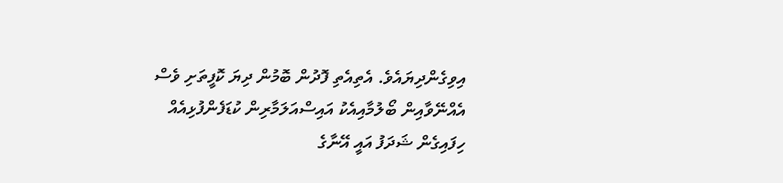އިވިގެންދިޔައެވެ. އެތިއެތި ފޮދުން ބޮމުން ދިޔަ ކޮފީތަށި ވެސް އެއްނޭވާއިން ބޯލުމާއިއެކު އައިސްއަލަމާރިން ކުޑަފެންފުޅިއެއް ހިފައިގެން ޝަދަފު އައީ އޭނާގެ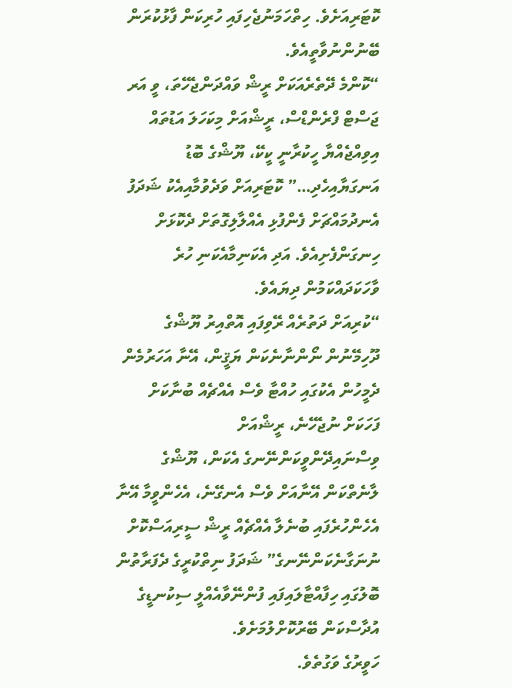ކޮޓަރިއަށެވެ. ހިތްހަމަނުޖެހިފައި ހުރިކަން ފާޅުކުރަން ބޭނުންނުވާތީއެވެ.
“ކޮންމެ ދޭތެރެއަކަށް ރީޝް ވައްދަންޖެހޭތަ، ވީ އަރ ޖަސްޓް ފްރެންޑްސް، ރީޝްއަށް މިކަހަލަ އަޑުތައް އިވިއްޖެއްޔާ ހީކުރާނީ ކީކޭ، ޔޫޝްގެ ބޮޑު އަނގަޔާއިހެދި…” ކޮޓަރިއަށް ވަދެވުމާއިއެކު ޝަދަފު އެނދުމައްޗަށް ފެންފުޅި އެއްލާލިގޮތަށް ދެކޮޅަށް ހިނގަންފެށިއެވެ. އަދި އެކަނިމާއެކަނި ހުރެ ވާހަކަދައްކަމުން ދިޔައެވެ.
“ކުރިއަށް ދަތުރެއް ރޭވިފައި އޮތްއިރު ޔޫޝްގެ ދޫހިމޭނުން ނޯންނާނެކަން ޔަޤީން، އޭނާ އަހަރުމެން ދެމީހުން އެކުގައި ހުއްޓާ ވެސް އެއްޗެއް ބުނާކަށް ފަހަކަށް ނުޖެހޭނެ، ރީޝްއަށް ވިސްނައިދޭންވީކަންނޭނގެ އެކަން، ޔޫޝްގެ ލާނެތްކަން އޭނާއަށް ވެސް އެނގޭނެ، އެހެންވީމާ އޭނާ އެހެންހުރެފައި ބުނެލާ އެއްޗެއް ރީޝް ސީރިއަސްކޮށް ނުނަގާނެކަންނޭނގެ” ޝަދަފު ނިތްކުރީގެ ދެފަރާތުން ބޮލުގައި ހިފާއްޓާލައިފައި ފުންނޭވާއެއްލީ ސިކުނޑީގެ އުދާސްކަން ބޭރުކޮށްލުމަށެވެ.
ހަވީރުގެ ވަގުތެވެ.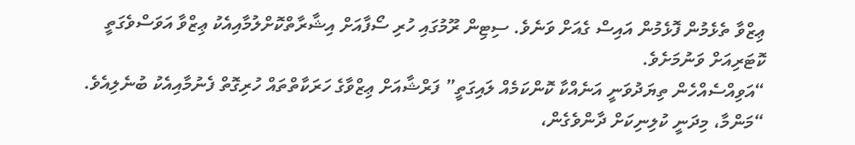ޢިޒްވާ ތެޅެމުން ފޮޅެމުން އައިސް ގެއަށް ވަނެވެ. ސިޓިން ރޫމުގައި ހުރި ސޯފާއަށް އިޝާރާތްކޮށްލުމާއިއެކު ޢިޒްވާ އަވަސްވެގަތީ ކޮޓަރިއަށް ވަނުމަށެވެ.
“އަވިއްސެއްހެން ތިޔަދުވަނީ އަނެއްކާ ކޮންކަމެއް ލައިގަތީ” ފަރްޝާއަށް ޢިޒްވާގެ ހަރަކާތްތައް ހުރިގޮތް ފެނުމާއިއެކު ބުނެލިއެވެ.
“މަންމާ، މިދަނީ ކުލިނިކަށް ދާންވެގެން،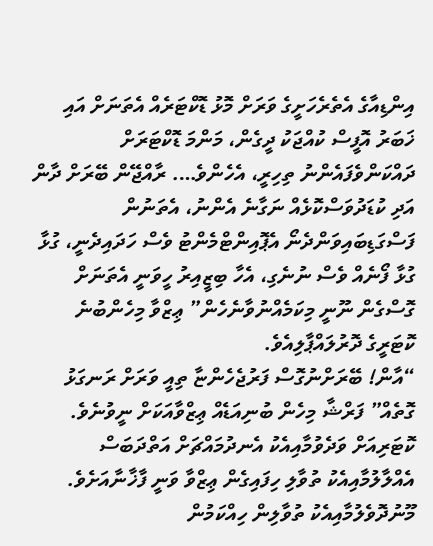އިންޑިއާގެ އެތެރެހަށީގެ ވަރަށް މޮޅު ޑޮކްޓަރެއް އެތަނަށް އައި ޚަބަރު އޮފީސް ކުއްޖަކު ދީގެން، މަންމަ ޑޮކްޓަރަށް ދައްކަންވެފައެންނު ތިހިރީ، އެހެންވެ…. ރާއްޖޭން ބޭރަށް ދާން އަދި ކުޑަދުވަސްކޮޅެއް ނަގާނެ އެންނު، އެތަނުން ފަސްގަޑިބައިވަންދެނޯ އެޕޮއިންޓްމެންޓު ވެސް ހަދައިދެނީ، ގުޅާ ގުޅާ ފޯނެއް ވެސް ނުނެގި، އެހާ ބިޒީއިރު ހީވަނީ އެތަނަށް ގޮސްގެން ނޫނީ މިކަމެއްނުވާނެހެން” ޢިޒްވާ މިހެންބުނެ ކޮޓަރީގެ ދޮރުލައްޕާލިއެވެ.
“އާން! ބޭރަށްނުގޮސް ފަރުޖެހެންޏާ ތިއީ ވަރަށް ރަނގަޅު ގޮތެއް” ފަރްޝާ މިހެން ބުނިއަޑެއް ޢިޒްވާއަކަށް ނީވުނެވެ.
ކޮޓަރިއަށް ވަދެވުމާއިއެކު އެނދުމައްޗަށް އަތްދަބަސް އެއްލާލުމާއިއެކު ތުވާލި ހިފައިގެން ޢިޒްވާ ވަނީ ފާޚާނާއަށެވެ. މޫނުދޮވެލުމާއިއެކު ތުވާލިން ހިއްކަމުން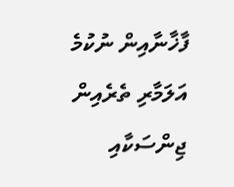ފާޚާނާއިން ނުކުމެ އަލަމާރި ތެރެއިން ޖިންސަކާއި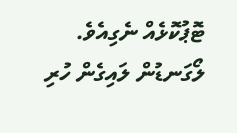ޓޮޕުކޮޅެއް ނެގިއެވެ. ލޯގަނޑުން ލައިގެން ހުރި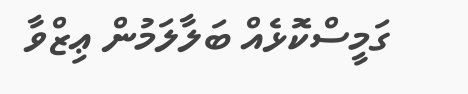ގަމީސްކޮޅެއް ބަލާލަމުން ޢިޒްވާ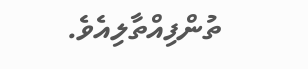ތުންފިއްތާލިއެވެ.